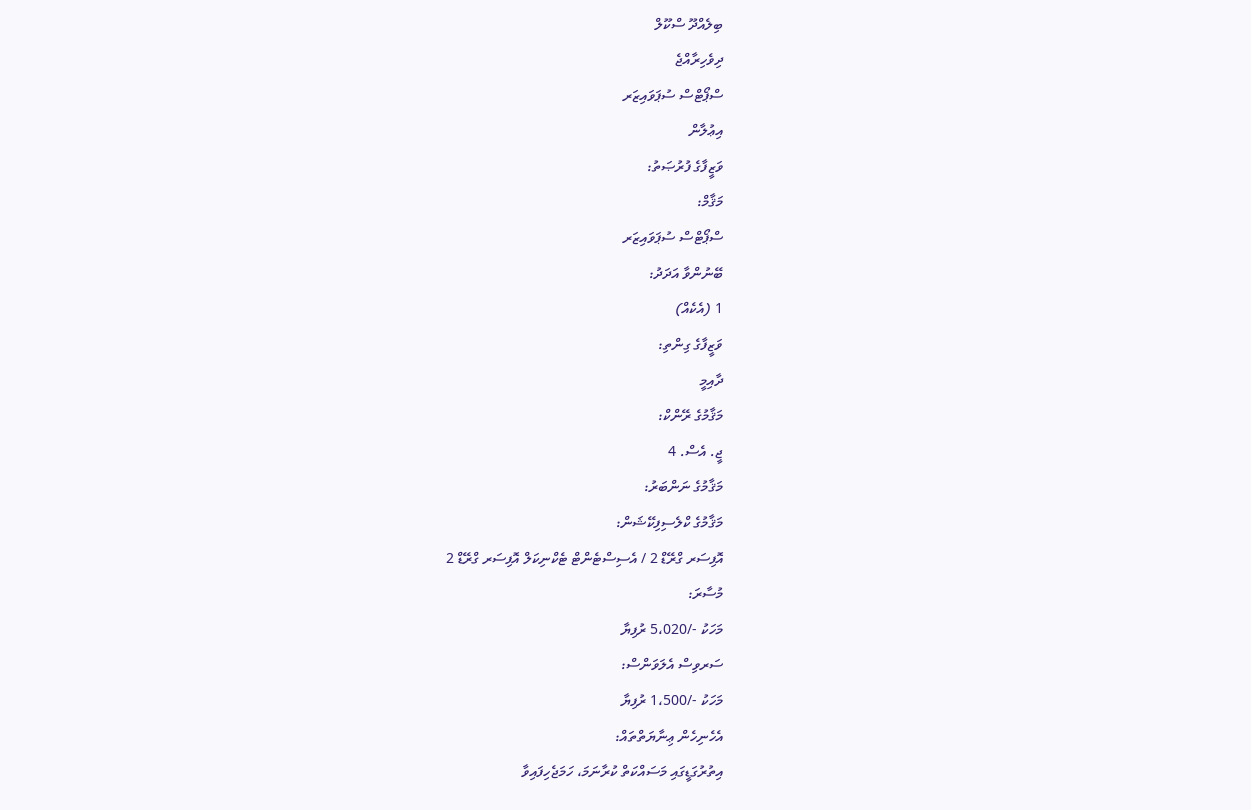ބިލެއްދޫ ސްކޫލް
ދިވެހިރާއްޖެ
ސްޕޯޓްސް ސުޕަވައިޒަރ
އިޢުލާން
ވަޒީފާގެ ފުރުޞަތު:
މަޤާމް:
ސްޕޯޓްސް ސުޕަވައިޒަރ
ބޭނުންވާ އަދަދު:
1 (އެކެއް)
ވަޒީފާގެ ގިންތި:
ދާއިމީ
މަޤާމުގެ ރޭންކް:
ޖީ. އެސް. 4
މަޤާމުގެ ނަންބަރު:
މަޤާމުގެ ކްލެސިފިކޭޝަން:
އޮފިސަރ ގްރޭޑް 2 / އެސިސްޓެންޓް ޓެކްނިކަލް އޮފިސަރ ގްރޭޑް 2
މުސާރަ:
މަހަކު -/5،020 ރުފިޔާ
ސަރވިސް އެލަވަންސް:
މަހަކު -/1،500 ރުފިޔާ
އެހެނިހެން ޢިނާޔަތްތައް:
އިތުރުގަޑީގައި މަސައްކަތް ކުރާނަމަ، ހަމަޖެހިފައިވާ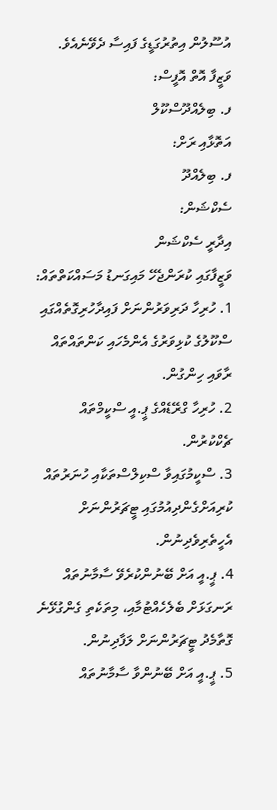އުސޫލުން އިތުރުގަޑީގެ ފައިސާ ދެވޭނެއެވެ.
ވަޒީފާ އޮތް އޮފީސް:
ފ. ބިލެއްދޫސްކޫލް
އަތޮޅާއި ރަށް:
ފ. ބިލެއްދޫ
ސެކްޝަން:
އިދާރީ ސެކްޝަން
ވަޒީފާގައި ކުރަންޖެހޭ މައިގަނޑު މަސައްކަތްތައް:
1. ހުރިހާ ދަރިވަރުންނަށް ފައިދާހުރިގޮތެއްގައި ސްކޫލުގެ ކުޅިވަރުގެ އެންމެހައި ކަންތައްތައް ރާވައި ހިންގުން.
2. ހުރިހާ ގްރޭޑެއްގެ ޕީ.އީ ސްކީމްތައް ޗެކްކުރުން.
3. ސްކީމުގައިވާ ސްކިލްސްތަކާއި ހުނަރުތައް ކުރިއަށްގެންދިއުމުގައި ޓީޗަރުންނަށް އެހީތެރިވެދިނުން.
4. ޕީ.އީ އަށް ބޭނުންކުރެވޭ ސާމާނުތައް ރަނގަޅަށް ބެލެހެއްޓުމާއި، މިތަކެތި ގެންގުޅޭނެ ގޮތާމެދު ޓީޗަރުންނަށް ލަފާދިނުން.
5. ޕީ.އީ އަށް ބޭނުންވާ ސާމާނުތައް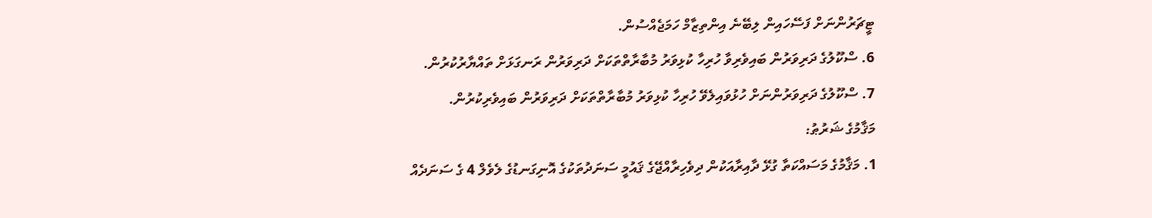ޓީޗަރުންނަށް ފަސޭހައިން ލިބޭނެ އިންތިޒާމް ހަމަޖެއްސުން.
6. ސްކޫލުގެ ދަރިވަރުން ބައިވެރިވާ ހުރިހާ ކުޅިވަރު މުބާރާތްތަކަށް ދަރިވަރުން ރަނގަޅަށް ތައްޔާރުކުރުން.
7. ސްކޫލުގެ ދަރިވަރުންނަށް ހުޅުވައިލެވޭ ހުރިހާ ކުޅިވަރު މުބާރާތްތަކަށް ދަރިވަރުން ބައިވެރިކުރުން.
މަޤާމުގެ ޝަރުޠު:
1. މަޤާމުގެ މަސައްކަތާ ގުޅޭ ދާއިރާއަކުން ދިވެހިރާއްޖޭގެ ޤައުމީ ސަނަދުތަކުގެ އޮނިގަނޑުގެ ލެވެލް 4 ގެ ސަނަދެއް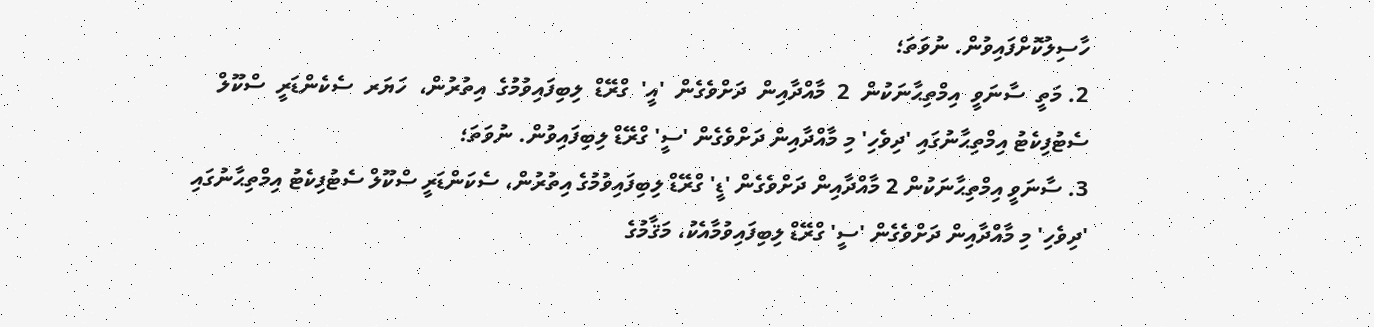ހާސިލުކޮށްފައިވުން. ނުވަތަ؛
2. މަތީ  ސާނަވީ  އިމްތިޙާނަކުން  2  މާއްދާއިން  ދަށްވެގެން  'އީ'  ގްރޭޑް  ލިބިފައިވުމުގެ  އިތުރުން،  ހަޔަރ  ސެކެންޑަރީ  ސްކޫލް  ސެޓުފިކެޓު އިމްތިޙާނުގައި 'ދިވެހި' މި މާއްދާއިން ދަށްވެގެން 'ސީ' ގްރޭޑް ލިބިފައިވުން. ނުވަތަ؛
3. ސާނަވީ އިމްތިޙާނަކުން 2 މާއްދާއިން ދަށްވެގެން 'ޑީ' ގްރޭޑް ލިބިފައިވުމުގެ އިތުރުން، ސެކަންޑަރީ ސްކޫލް ސެޓުފިކެޓު އިމްތިޙާނުގައި 'ދިވެހި' މި މާއްދާއިން ދަށްވެގެން 'ސީ' ގްރޭޑް ލިބިފައިވުމާއެކު، މަޤާމުގެ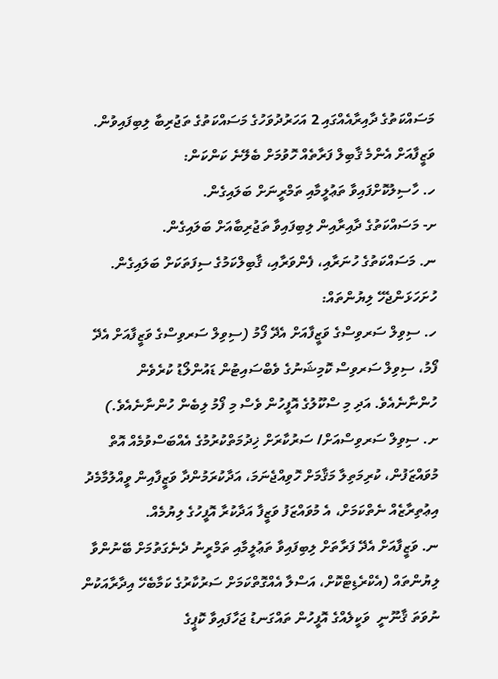މަސައްކަތުގެ ދާއިރާއެއްގައި 2 އަހަރުދުވަހުގެ މަސައްކަތުގެ ތަޖުރިބާ ލިބިފައިވުން.
ވަޒީފާއަށް އެންމެ ޤާބިލް ފަރާތެއް ހޮވުމަށް ބެލޭނެ ކަންކަން:
ހ. ހާސިލުކޮށްފައިވާ ތަޢުލީމާއި ތަމްރީނަށް ބަލައިގެން.
ށ- މަސައްކަތުގެ ދާއިރާއިން ލިބިފައިވާ ތަޖުރިބާއަށް ބަލައިގެން.
ނ. މަސައްކަތުގެ ހުނަރާއި، ފެންވަރާއި، ޤާބިލްކަމުގެ ސިފަތަކަށް ބަލައިގެން.
ހުށަހަޅަންޖެހޭ ލިޔުންތައް:
ހ. ސިވިލް ސަރވިސްގެ ވަޒީފާއަށް އެދޭ ފޯމު (ސިވިލް ސަރވިސްގެ ވަޒީފާއަށް އެދޭ ފޯމު، ސިވިލް ސަރވިސް ކޮމިޝަނުގެ ވެބްސައިޓުން ޑައުންލޯޑު ކުރެވެން ހުންނާނެއެވެ. އަދި މި ސްކޫލުގެ އޮފީހުން ވެސް މި ފޯމު ލިބެން ހުންނާނެއެވެ.)
ށ. ސިވިލް ސަރވިސްއަށް/ ސަރުކާރަށް ޚިދުމަތްކުރުމުގެ އެއްބަސްވުމެއް އޮތް މުވައްޒަފުން، ކުރިމަތިލާ މަޤާމަށް ހޮވިއްޖެނަމަ، އަދާކުރަމުންދާ ވަޒީފާއިން ވީއްލުމާމެދު އިޢުތިރާޒެއް ނެތްކަމަށް، އެ މުވައްޒަފު ވަޒީފާ އަދާކުރާ އޮފީހުގެ ލިޔުމެއް.
ނ. ވަޒީފާއަށް އެދޭ ފަރާތަށް ލިބިފައިވާ ތަޢުލީމާއި ތަމްރީނު ދެނެގަތުމަށް ބޭނުންވާ ލިޔުންތައް (އެކްރެޑިޓްކޮށް، އަސްލާ އެއްގޮތްކަމަށް ސަރުކާރުގެ ކަމާބެހޭ އިދާރާއަކުން ނުވަތަ ޤާނޫނީ  ވަކީލެއްގެ އޮފީހުން ތައްގަނޑު ޖަހާފައިވާ ކޮޕީގެ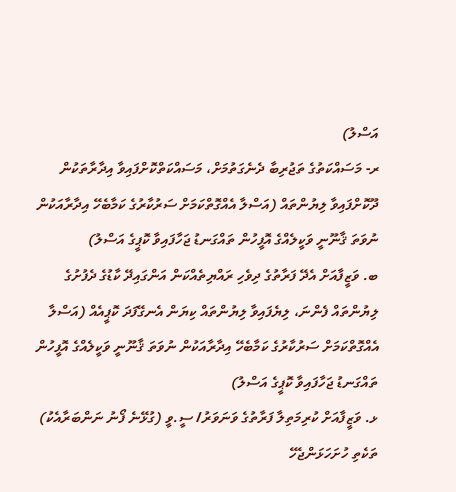އަސްލު)
ރ- މަސައްކަތުގެ ތަޖުރިބާ ދެނެގަތުމަށް، މަސައްކަތްކޮށްފައިވާ އިދާރާތަކުން ދޫކޮށްފައިވާ ލިޔުންތައް (އަސްލާ އެއްގޮތްކަމަށް ސަރުކާރުގެ ކަމާބެހޭ އިދާރާއަކުން ނުވަތަ ޤާނޫނީ ވަކީލެއްގެ އޮފީހުން ތައްގަނޑު ޖަހާފައިވާ ކޮޕީގެ އަސްލު)
ބ. ވަޒީފާއަށް އެދޭ ފަރާތުގެ ދިވެހި ރައްޔިތެއްކަން އަންގައިދޭ ކާޑުގެ ދެފުށުގެ ލިޔުންތައް ފެންނަ، ލިޔެފައިވާ ލިޔުންތައް ކިޔަން އެނގޭފަދަ ކޮޕީއެއް (އަސްލާ އެއްގޮތްކަމަށް ސަރުކާރުގެ ކަމާބެހޭ އިދާރާއަކުން ނުވަތަ ޤާނޫނީ ވަކީލެއްގެ އޮފީހުން ތައްގަނޑު ޖަހާފައިވާ ކޮޕީގެ އަސްލު)
ޅ. ވަޒީފާއަށް ކުރިމަތިލާ ފަރާތުގެ ވަނަވަރު/ ސީ.ވީ (ގުޅޭނެ ފޯނު ނަންބަރާއެކު)
ތަކެތި ހުށަހަޅަންޖެހޭ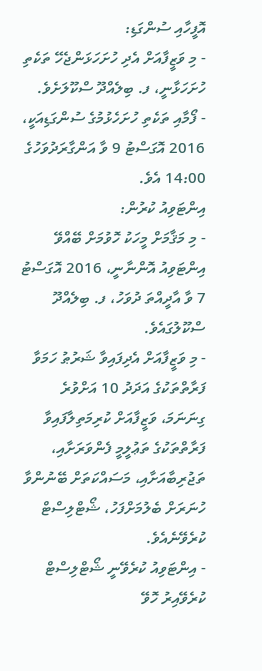އޮފީހާއި ސުންގަޑި:
- މި ވަޒީފާއަށް އެދި ހުށަހަޅަންޖެހޭ ތަކެތި ހުށަހަޅާނީ، ފ. ބިލެއްދޫ ސްކޫލަށެވެ.
- ފޯމާއި ތަކެތި ހުށަހެޅުމުގެ ސުންގަޑިއަކީ، 2016 އޮގަސްޓު 9 ވާ އަންގާރަދުވަހުގެ 14:00 އެވެ.
އިންޓަވިއު ކުރުން:
- މި މަޤާމަށް މީހަކު ހޮވުމަށް ބޭއްވޭ އިންޓަވިއު އޮންނާނީ، 2016 އޮގަސްޓު 7 ވާ އާދީއްތަ ދުވަހު، ފ. ބިލެއްދޫ ސްކޫލުގައެވެ.
- މި ވަޒީފާއަށް އެދިފައިވާ ޝަރުޠު ހަމަވާ ފަރާތްތަކުގެ އަދަދު 10 އަށްވުރެ ގިނަނަމަ، ވަޒީފާއަށް ކުރިމަތިލާފައިވާ ފަރާތްތަކުގެ ތަޢުލީމީ ފެންވަރަށާއި، ތަޖުރިބާއަށާއި، މަސައްކަތަށް ބޭނުންވާ ހުނަރަށް ބެލުމަށްފަހު، ޝޯޓްލިސްޓް ކުރެވޭނެއެވެ.
- އިންޓަވިއު ކުރެވޭނީ ޝޯޓްލިސްޓް ކުރެވޭއިރު ހޮވޭ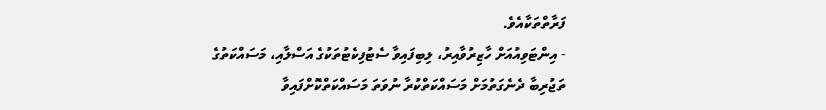ފަރާތްތަކާއެވެ.
- އިންޓަވިއުއަށް ހާޒިރުވާއިރު، ލިބިފައިވާ ސެޓުފިކެޓުތަކުގެ އަސްލާއި، މަސައްކަތުގެ ތަޖުރިބާ ދެނެގަތުމަށް މަސައްކަތްކުރާ ނުވަތަ މަސައްކަތްކޮށްފައިވާ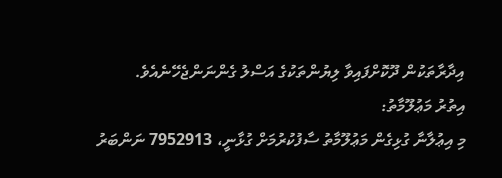އިދާރާތަކުން ދޫކޮށްފައިވާ ލިޔުންތަކުގެ އަސްލު ގެންނަންޖެހޭނެއެވެ.
އިތުރު މަޢުލޫމާތު:
މި އިޢުލާނާ ގުޅިގެން މަޢުލޫމާތު ސާފުކުރުމަށް ގުޅާނީ، 7952913 ނަންބަރު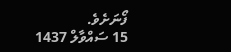ފޯނަށެވެ.
15 ސައްވާލް 1437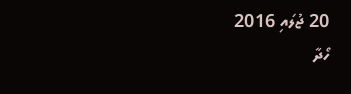20 ޖުލައި 2016
ހޯދާ